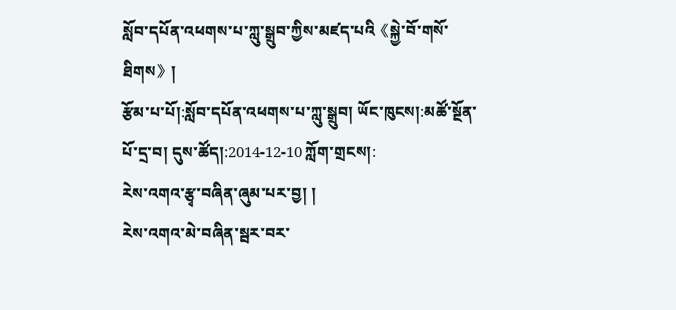སློབ་དཔོན་འཕགས་པ་ཀླུ་སྒྲུབ་ཀྱིས་མཛད་པའི《སྐྱེ་བོ་གསོ་ཐིགས》།
རྩོམ་པ་པོ།:སློབ་དཔོན་འཕགས་པ་ཀླུ་སྒྲུབ། ཡོང་ཁུངས།:མཚོ་སྔོན་པོ་དྲ་བ། དུས་ཚོད།:2014-12-10 ཀློག་གྲངས།:
རེས་འགའ་རྩྭ་བཞིན་ཞུམ་པར་བྱ། །
རེས་འགའ་མེ་བཞིན་སྦར་བར་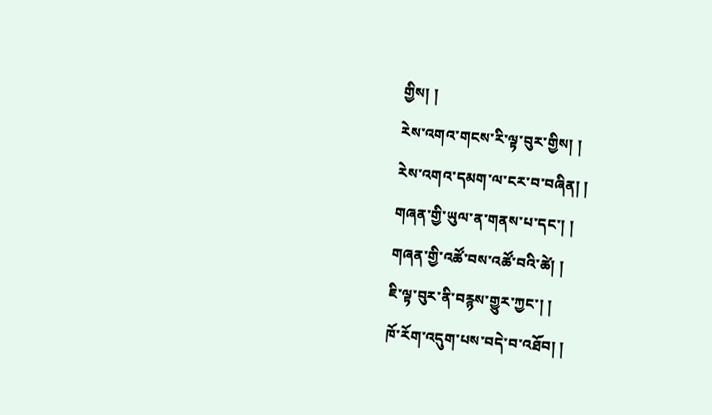གྱིས། །
རེས་འགའ་གངས་རི་ལྟ་བུར་གྱིས། །
རེས་འགའ་དམག་ལ་ངར་བ་བཞིན། །
གཞན་གྱི་ཡུལ་ན་གནས་པ་དང་། །
གཞན་གྱི་འཚོ་བས་འཚོ་བའི་ཚེ། །
ཇི་ལྟ་བུར་ནི་བརྙས་གྱུར་ཀྱང་། །
ཁོ་རོག་འདུག་པས་བདེ་བ་འཐོབ། །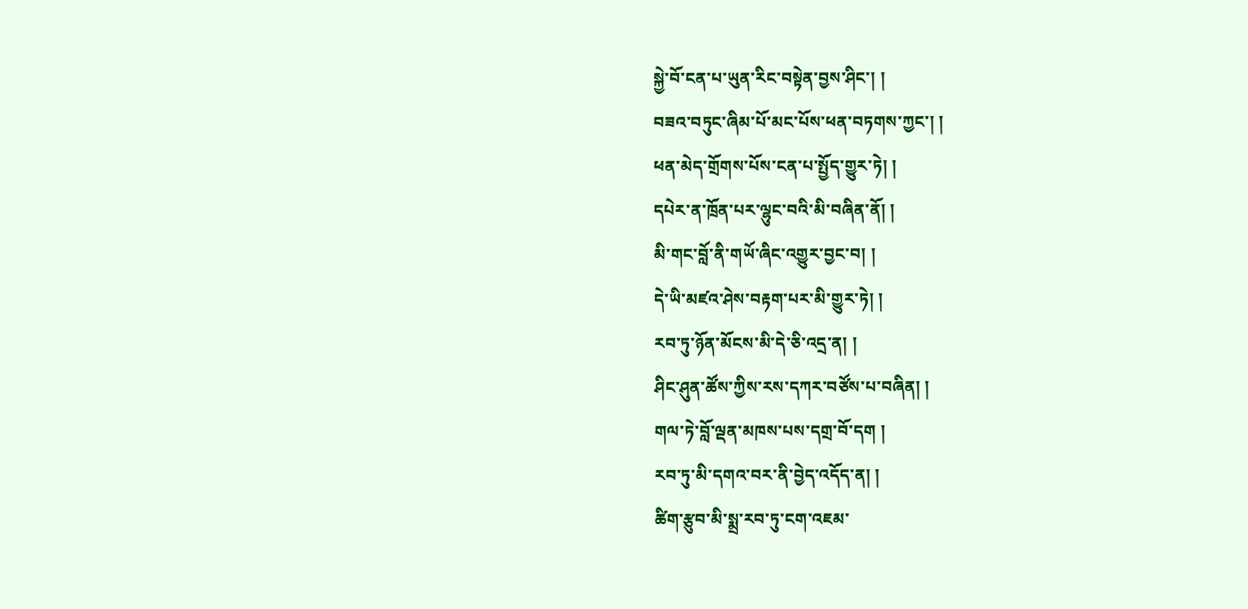སྐྱེ་བོ་ངན་པ་ཡུན་རིང་བསྟེན་བྱས་ཤིང་། །
བཟའ་བཏུང་ཞིམ་པོ་མང་པོས་ཕན་བཏགས་ཀྱང་། །
ཕན་མེད་གྲོགས་པོས་ངན་པ་སྤྱོད་གྱུར་ཏེ། །
དཔེར་ན་ཁྲོན་པར་ལྷུང་བའི་མི་བཞིན་ནོ། །
མི་གང་བློ་ནི་གཡོ་ཞིང་འགྱུར་བྱང་བ། །
དེ་ཡི་མཛའ་ཤེས་བརྟག་པར་མི་གྱུར་ཏེ། །
རབ་ཏུ་ཉོན་མོངས་མི་དེ་ཅི་འདྲ་ན། །
ཤིང་ཤུན་ཚོས་ཀྱིས་རས་དཀར་བཙོས་པ་བཞིན། །
གལ་ཏེ་བློ་ལྡན་མཁས་པས་དགྲ་བོ་དག །
རབ་ཏུ་མི་དགའ་བར་ནི་བྱེད་འདོད་ན། །
ཚིག་རྩུབ་མི་སྨྲ་རབ་ཏུ་ངག་འཇམ་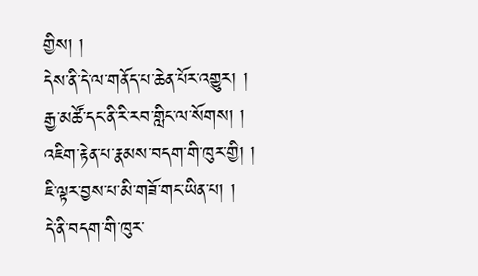གྱིས། །
དེས་ནི་དེ་ལ་གནོད་པ་ཆེན་པོར་འགྱུར། །
རྒྱ་མཚོ་དང་ནི་རི་རབ་གླིང་ལ་སོགས། །
འཇིག་རྟེན་པ་རྣམས་བདག་གི་ཁུར་གྱི། །
ཇི་ལྟར་བྱས་པ་མི་གཟོ་གང་ཡིན་པ། །
དེ་ནི་བདག་གི་ཁུར་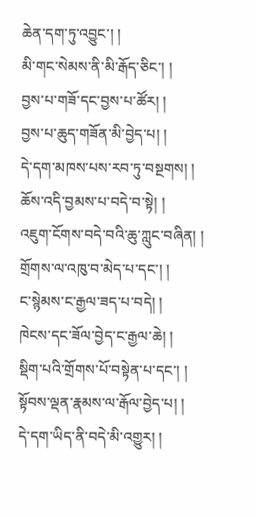ཆེན་དག་ཏུ་འབྱུང་། །
མི་གང་སེམས་ནི་མི་རྒོད་ཅིང་། །
བྱས་པ་གཟོ་དང་བྱས་པ་ཚོར། །
བྱས་པ་ཆུད་གཟོན་མི་བྱེད་པ། །
དེ་དག་མཁས་པས་རབ་ཏུ་བསྔགས། །
ཆོས་འདི་བྱམས་པ་བདེ་བ་སྟེ། །
འཇུག་ངོགས་བདེ་བའི་ཆུ་ཀླུང་བཞིན། །
གྲོགས་ལ་འཁུ་བ་མེད་པ་དང་། །
ང་སྙེམས་ང་རྒྱལ་ཟད་པ་བདེ། །
ཁེངས་དང་ཟོལ་བྱེད་ང་རྒྱལ་ཆེ། །
སྡིག་པའི་གྲོགས་པོ་བསྟེན་པ་དང་། །
སྟོབས་ལྡན་རྣམས་ལ་རྒོལ་བྱེད་པ། །
དེ་དག་ཡིད་ནི་བདེ་མི་འགྱུར། །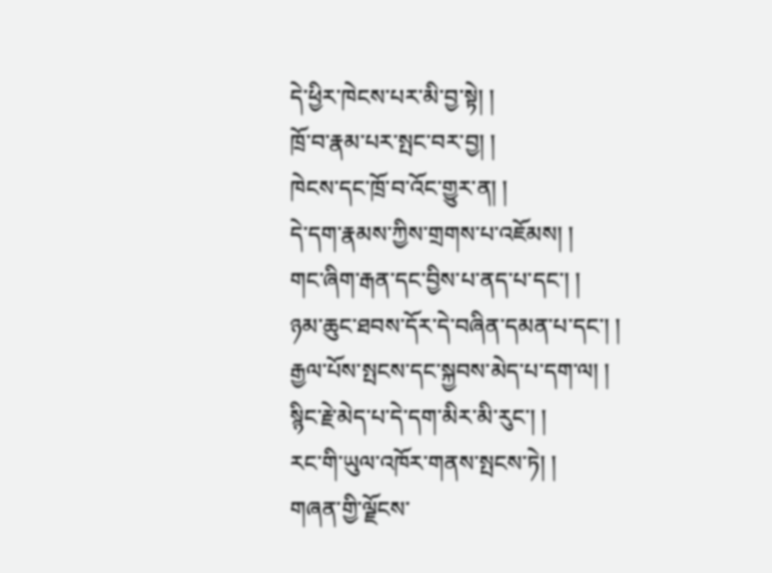དེ་ཕྱིར་ཁེངས་པར་མི་བྱ་སྟེ། །
ཁྲོ་བ་རྣམ་པར་སྤང་བར་བྱ། །
ཁེངས་དང་ཁྲོ་བ་འོང་གྱུར་ན། །
དེ་དག་རྣམས་ཀྱིས་གྲགས་པ་འཇོམས། །
གང་ཞིག་རྒན་དང་བྱིས་པ་ནད་པ་དང་། །
ཉམ་ཆུང་ཐབས་དོར་དེ་བཞིན་དམན་པ་དང་། །
རྒྱལ་པོས་སྤངས་དང་སྐྱབས་མེད་པ་དག་ལ། །
སྙིང་རྗེ་མེད་པ་དེ་དག་མིར་མི་རུང་། །
རང་གི་ཡུལ་འཁོར་གནས་སྤངས་ཏེ། །
གཞན་གྱི་ལྗོངས་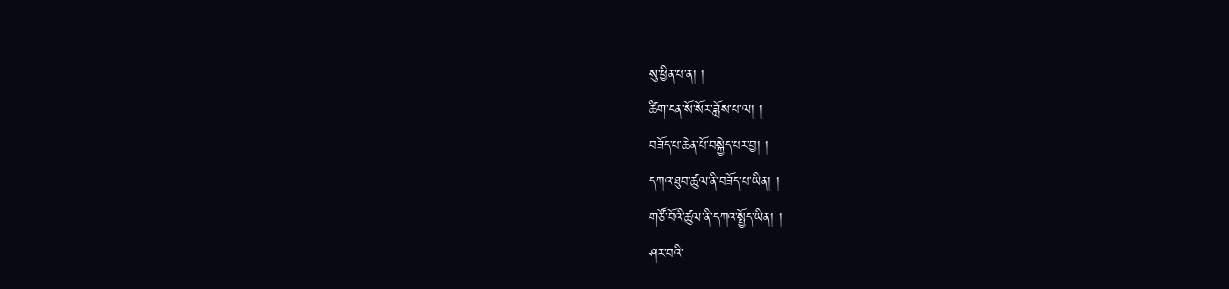སུ་ཕྱིན་པ་ན། །
ཚིག་ངན་སོ་སོར་ཟློས་པ་ལ། །
བཟོད་པ་ཆེན་པོ་བསྐྱེད་པར་བྱ། །
དཀའ་ཐུབ་ཚུལ་ནི་བཟོད་པ་ཡིན། །
གཙོ་བོའི་ཚུལ་ནི་དཀའ་སྤྱོད་ཡིན། །
ཤར་བའི་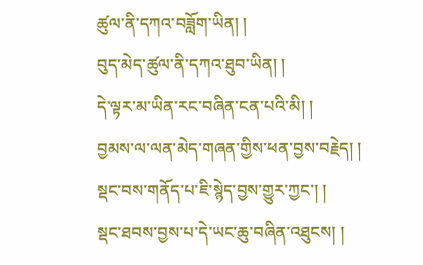ཚུལ་ནི་དཀའ་བཟློག་ཡིན། །
བུད་མེད་ཚུལ་ནི་དཀའ་ཐུབ་ཡིན། །
དེ་ལྟར་མ་ཡིན་རང་བཞིན་ངན་པའི་མི། །
བྱམས་ལ་ལན་མེད་གཞན་གྱིས་ཕན་བྱས་བརྗེད། །
སྡང་བས་གནོད་པ་ཇི་སྙེད་བྱས་གྱུར་ཀྱང་། །
སྡང་ཐབས་བྱས་པ་དེ་ཡང་ཆུ་བཞིན་འཐུངས། །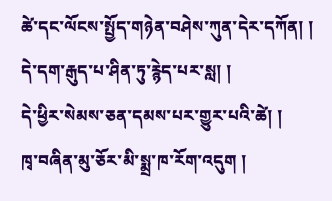ཚེ་དང་ལོངས་སྤྱོད་གཉེན་བཤེས་ཀུན་དེར་དཀོན། །
དེ་དག་རྒུད་པ་ཤིན་ཏུ་རྙེད་པར་སླ། །
དེ་ཕྱིར་སེམས་ཅན་དམས་པར་གྱུར་པའི་ཚེ། །
ཁྭ་བཞིན་མུ་ཅོར་མི་སྨྲ་ཁ་རོག་འདུག །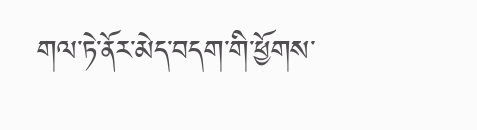གལ་ཏེ་ནོར་མེད་བདག་གི་ཕྱོགས་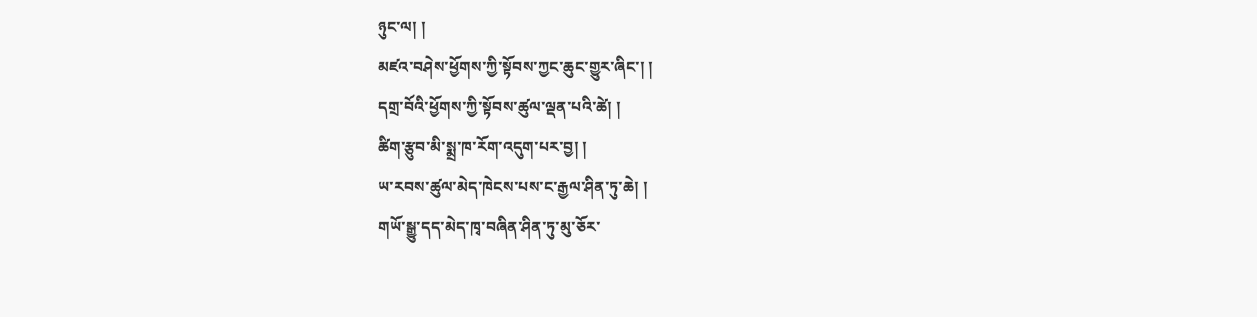ཉུང་ལ། །
མཛའ་བཤེས་ཕྱོགས་ཀྱི་སྟོབས་ཀྱང་ཆུང་གྱུར་ཞིང་། །
དགྲ་བོའི་ཕྱོགས་ཀྱི་སྟོབས་ཚུལ་ལྡན་པའི་ཚེ། །
ཚིག་རྩུབ་མི་སྨྲ་ཁ་རོག་འདུག་པར་བྱ། །
ཡ་རབས་ཚུལ་མེད་ཁེངས་པས་ང་རྒྱལ་ཤིན་ཏུ་ཆེ། །
གཡོ་སྒྱུ་དད་མེད་ཁྭ་བཞིན་ཤིན་ཏུ་མུ་ཅོར་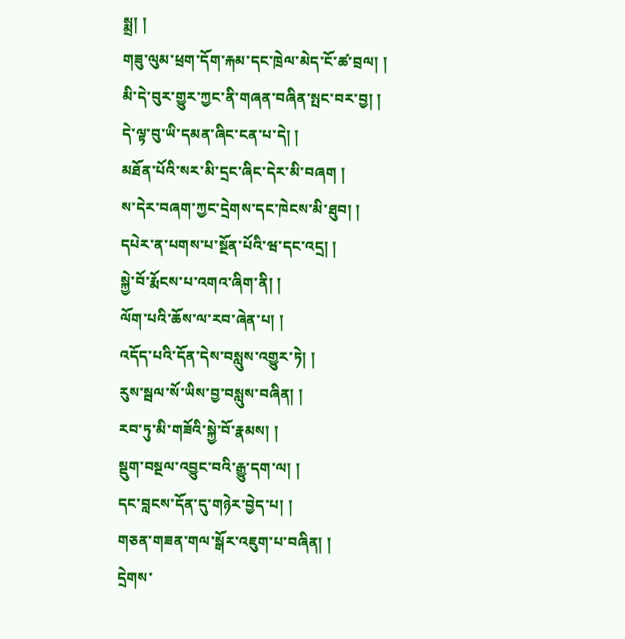སྨྲ། །
གཟུ་ལུམ་ཕྲག་དོག་རྐམ་དང་ཁྲེལ་མེད་ངོ་ཚ་བྲལ། །
མི་དེ་བུར་གྱུར་ཀྱང་ནི་གཞན་བཞིན་སྤང་བར་བྱ། །
དེ་ལྟ་བུ་ཡི་དམན་ཞིང་ངན་པ་དེ། །
མཐོན་པོའི་སར་མི་དྲང་ཞིང་དེར་མི་བཞག །
ས་དེར་བཞག་ཀྱང་དྲེགས་དང་ཁེངས་མི་ཐུབ། །
དཔེར་ན་པགས་པ་སྔོན་པོའི་ཝ་དང་འདྲ། །
སྐྱེ་བོ་རྨོངས་པ་འགའ་ཞིག་ནི། །
ལོག་པའི་ཆོས་ལ་རབ་ཞེན་པ། །
འདོད་པའི་དོན་དེས་བསླུས་འགྱུར་ཏེ། །
རུས་སྦལ་སོ་ཡིས་བྱ་བསླུས་བཞིན། །
རབ་ཏུ་མི་གཟོའི་སྐྱེ་བོ་རྣམས། །
སྡུག་བསྔལ་འབྱུང་བའི་རྒྱུ་དག་ལ། །
དང་བླངས་དོན་དུ་གཉེར་བྱེད་པ། །
གཅན་གཟན་གལ་སྒོར་འཇུག་པ་བཞིན། །
དྲེགས་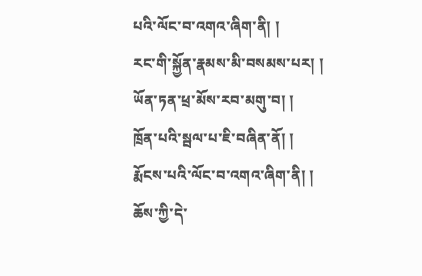པའི་ལོང་བ་འགའ་ཞིག་ནི། །
རང་གི་སྐྱོན་རྣམས་མི་བསམས་པར། །
ཡོན་ཏན་ཕྲ་མོས་རབ་མགུ་བ། །
ཁྲོན་པའི་སྦལ་པ་ཇི་བཞིན་ནོ། །
རྨོངས་པའི་ལོང་བ་འགའ་ཞིག་ནི། །
ཆོས་ཀྱི་དེ་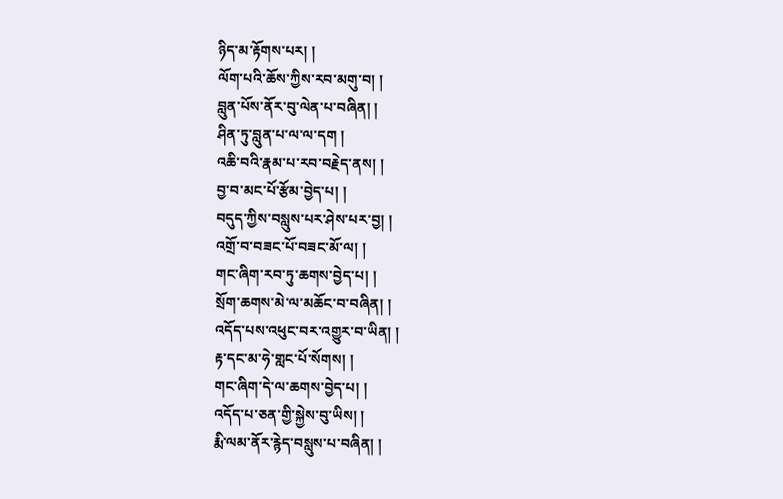ཉིད་མ་རྟོགས་པར། །
ལོག་པའི་ཆོས་ཀྱིས་རབ་མགུ་བ། །
བླུན་པོས་ནོར་བུ་ལེན་པ་བཞིན། །
ཤིན་ཏུ་བླུན་པ་ལ་ལ་དག །
འཆི་བའི་རྣམ་པ་རབ་བརྗེད་ནས། །
བྱ་བ་མང་པོ་རྩོམ་བྱེད་པ། །
བདུད་ཀྱིས་བསླུས་པར་ཤེས་པར་བྱ། །
འགྲོ་བ་བཟང་པོ་བཟང་མོ་ལ། །
གང་ཞིག་རབ་ཏུ་ཆགས་བྱེད་པ། །
སྲོག་ཆགས་མེ་ལ་མཆོང་བ་བཞིན། །
འདོད་པས་འཕུང་བར་འགྱུར་བ་ཡིན། །
རྟ་དང་མ་ཧེ་གླང་པོ་སོགས། །
གང་ཞིག་དེ་ལ་ཆགས་བྱེད་པ། །
འདོད་པ་ཅན་གྱི་སྐྱེས་བུ་ཡིས། །
རྨི་ལམ་ནོར་རྙེད་བསླུས་པ་བཞིན། །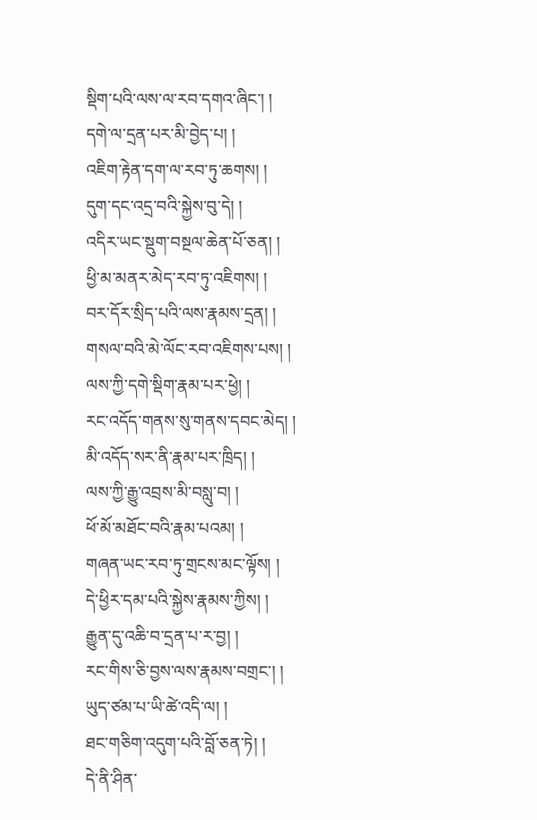སྡིག་པའི་ལས་ལ་རབ་དགའ་ཞིང་། །
དགེ་ལ་དྲན་པར་མི་བྱེད་པ། །
འཇིག་རྟེན་དག་ལ་རབ་ཏུ་ཆགས། །
དུག་དང་འདྲ་བའི་སྐྱེས་བུ་དེ། །
འདིར་ཡང་སྡུག་བསྔལ་ཆེན་པོ་ཅན། །
ཕྱི་མ་མནར་མེད་རབ་ཏུ་འཇིགས། །
བར་དོར་སྲིད་པའི་ལས་རྣམས་དྲན། །
གསལ་བའི་མེ་ལོང་རབ་འཇིགས་པས། །
ལས་ཀྱི་དགེ་སྡིག་རྣམ་པར་ཕྱེ། །
རང་འདོད་གནས་སུ་གནས་དབང་མེད། །
མི་འདོད་སར་ནི་རྣམ་པར་ཁྲིད། །
ལས་ཀྱི་རྒྱུ་འབྲས་མི་བསླུ་བ། །
ཕོ་མོ་མཐོང་བའི་རྣམ་པའམ། །
གཞན་ཡང་རབ་ཏུ་གྲངས་མང་ལྟོས། །
དེ་ཕྱིར་དམ་པའི་སྐྱེས་རྣམས་ཀྱིས། །
རྒྱུན་དུ་འཆི་བ་དྲན་པ་ར་བྱ། །
རང་གིས་ཅི་བྱས་ལས་རྣམས་བགྲང་། །
ཡུད་ཙམ་པ་ཡི་ཚེ་འདི་ལ། །
ཐང་གཅིག་འདུག་པའི་བློ་ཅན་ཏེ། །
དེ་ནི་ཤིན་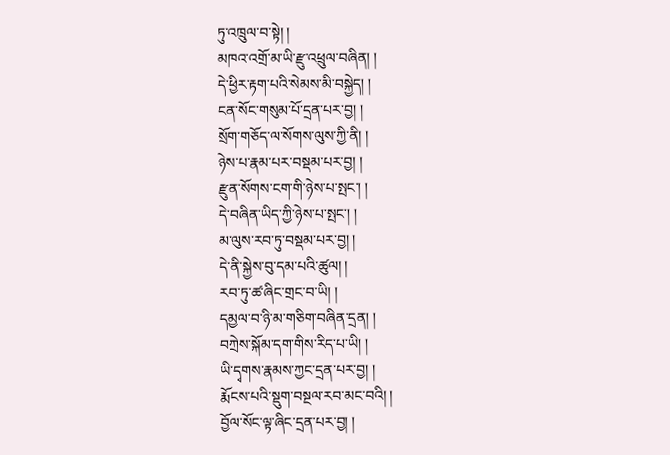ཏུ་འཁྲུལ་བ་སྟེ། །
མཁའ་འགྲོ་མ་ཡི་རྫུ་འཕྲུལ་བཞིན། །
དེ་ཕྱིར་རྟག་པའི་སེམས་མི་བསྐྱེད། །
ངན་སོང་གསུམ་པོ་དྲན་པར་བྱ། །
སྲོག་གཅོད་ལ་སོགས་ལུས་ཀྱི་ནི། །
ཉེས་པ་རྣམ་པར་བསྡམ་པར་བྱ། །
རྫུན་སོགས་ངག་གི་ཉེས་པ་སྤང་། །
དེ་བཞིན་ཡིད་ཀྱི་ཉེས་པ་སྤང་། །
མ་ལུས་རབ་ཏུ་བསྡམ་པར་བྱ། །
དེ་ནི་སྐྱེས་བུ་དམ་པའི་ཚུལ། །
རབ་ཏུ་ཚ་ཞིང་གྲང་བ་ཡི། །
དམྱལ་བ་ཉི་མ་གཅིག་བཞིན་དྲན། །
བཀྲེས་སྐོམ་དག་གིས་རིད་པ་ཡི། །
ཡི་དྭགས་རྣམས་ཀྱང་དྲན་པར་བྱ། །
རྨོངས་པའི་སྡུག་བསྔལ་རབ་མང་བའི། །
བྱོལ་སོང་ལྟ་ཞིང་དྲན་པར་བྱ། །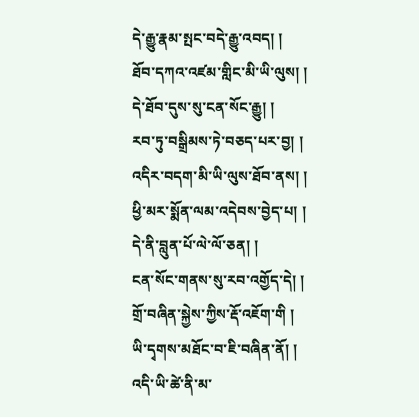དེ་རྒྱུ་རྣམ་སྤང་བདེ་རྒྱུ་འབད། །
ཐོབ་དཀའ་འཛམ་གླིང་མི་ཡི་ལུས། །
དེ་ཐོབ་དུས་སུ་ངན་སོང་རྒྱུ། །
རབ་ཏུ་བསྒྲིམས་ཏེ་བཅད་པར་བྱ། །
འདིར་བདག་མི་ཡི་ལུས་ཐོབ་ནས། །
ཕྱི་མར་སྨོན་ལམ་འདེབས་བྱེད་པ། །
དེ་ནི་བླུན་པོ་ལེ་ལོ་ཅན། །
ངན་སོང་གནས་སུ་རབ་འགྱོད་དེ། །
གྲོ་བཞིན་སྐྱེས་ཀྱིས་རྡོ་འཇོག་གི །
ཡི་དྭགས་མཐོང་བ་ཇི་བཞིན་ནོ། །
འདི་ཡི་ཚེ་ནི་མ་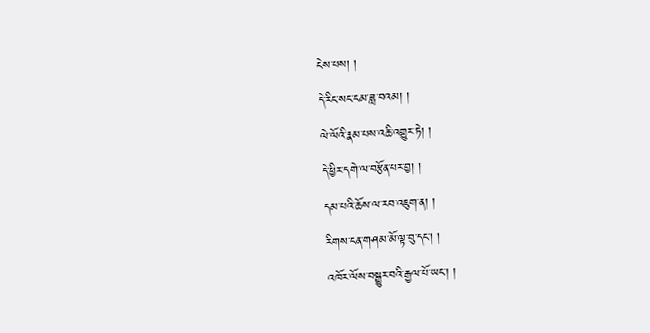ངེས་པས། །
དེ་རིང་སང་ངམ་ཟླ་བའམ། །
ལེ་ལོའི་རྣམ་པས་འཆི་འགྱུར་ཏེ། །
དེ་ཕྱིར་དགེ་ལ་བརྩོན་པར་བྱ། །
དམ་པའི་ཆོས་ལ་རབ་འཇུག་ན། །
རིགས་ངན་གཤམ་མོ་ལྟ་བུ་དང་། །
འཁོར་ལོས་བསྒྱུར་བའི་རྒྱལ་པོ་ཡང་། །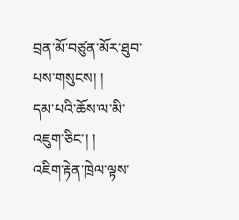བྲན་མོ་བཙུན་མོར་ཐུབ་པས་གསུངས། །
དམ་པའི་ཆོས་ལ་མི་འཇུག་ཅིང་། །
འཇིག་རྟེན་ཁྲེལ་ལྟས་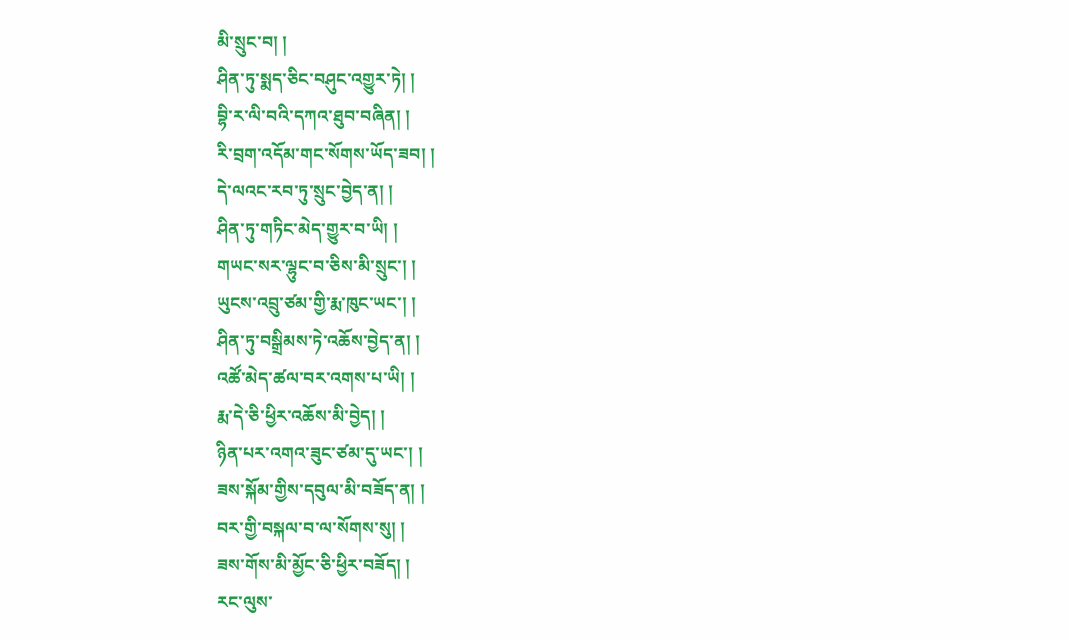མི་སྲུང་བ། །
ཤིན་ཏུ་སྨད་ཅིང་བཤུང་འགྱུར་ཏེ། །
བྷི་ར་ལི་བའི་དཀའ་ཐུབ་བཞིན། །
རི་བྲག་འདོམ་གང་སོགས་ཡོད་ཟབ། །
དེ་ལའང་རབ་ཏུ་སྲུང་བྱེད་ན། །
ཤིན་ཏུ་གཏིང་མེད་གྱུར་བ་ཡི། །
གཡང་སར་ལྷུང་བ་ཅིས་མི་སྲུང་། །
ཡུངས་འབྲུ་ཙམ་གྱི་རྨ་ཁུང་ཡང་། །
ཤིན་ཏུ་བསྒྲིམས་ཏེ་འཆོས་བྱེད་ན། །
འཚོ་མེད་ཚལ་བར་འགས་པ་ཡི། །
རྨ་དེ་ཅི་ཕྱིར་འཆོས་མི་བྱེད། །
ཉིན་པར་འགའ་ཟུང་ཙམ་དུ་ཡང་། །
ཟས་སྐོམ་གྱིས་དབུལ་མི་བཟོད་ན། །
བར་གྱི་བསྐལ་བ་ལ་སོགས་སུ། །
ཟས་གོས་མི་མྱོང་ཅི་ཕྱིར་བཟོད། །
རང་ལུས་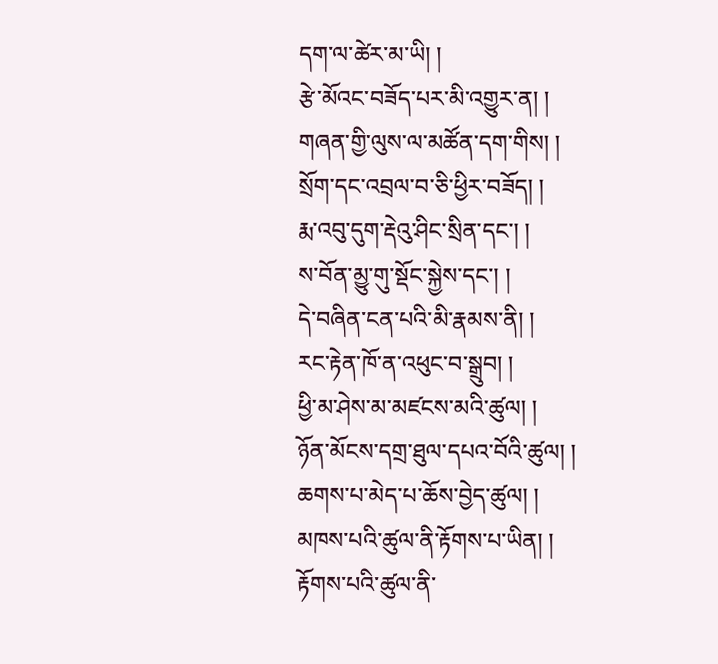དག་ལ་ཚེར་མ་ཡི། །
རྩེ་མོའང་བཟོད་པར་མི་འགྱུར་ན། །
གཞན་གྱི་ལུས་ལ་མཚོན་དག་གིས། །
སྲོག་དང་འབྲལ་བ་ཅི་ཕྱིར་བཟོད། །
རྨ་འབུ་དུག་རྡེའུ་ཤིང་སྲིན་དང་། །
ས་བོན་མྱུ་གུ་སྡོང་སྐྱེས་དང་། །
དེ་བཞིན་ངན་པའི་མི་རྣམས་ནི། །
རང་རྟེན་ཁོ་ན་འཕུང་བ་སྒྲུབ། །
ཕྱི་མ་ཤེས་མ་མཛངས་མའི་ཚུལ། །
ཉོན་མོངས་དགྲ་ཐུལ་དཔའ་བོའི་ཚུལ། །
ཆགས་པ་མེད་པ་ཆོས་བྱེད་ཚུལ། །
མཁས་པའི་ཚུལ་ནི་རྟོགས་པ་ཡིན། །
རྟོགས་པའི་ཚུལ་ནི་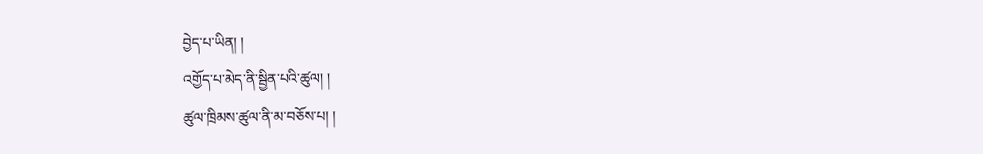བྱེད་པ་ཡིན། །
འགྱོད་པ་མེད་ནི་སྦྱིན་པའི་ཚུལ། །
ཚུལ་ཁྲིམས་ཚུལ་ནི་མ་བཅོས་པ། །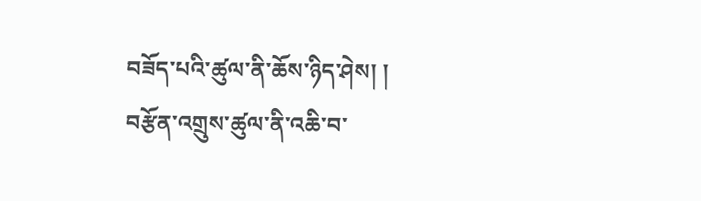བཟོད་པའི་ཚུལ་ནི་ཆོས་ཉིད་ཤེས། །
བརྩོན་འགྲུས་ཚུལ་ནི་འཆི་བ་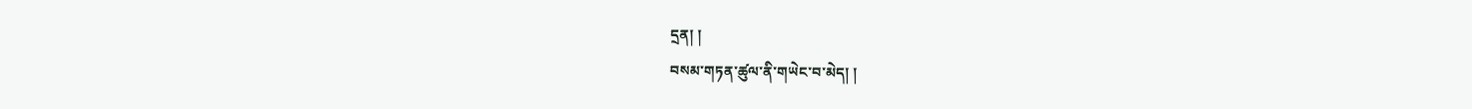དྲན། །
བསམ་གཏན་ཚུལ་ནི་གཡེང་བ་མེད། །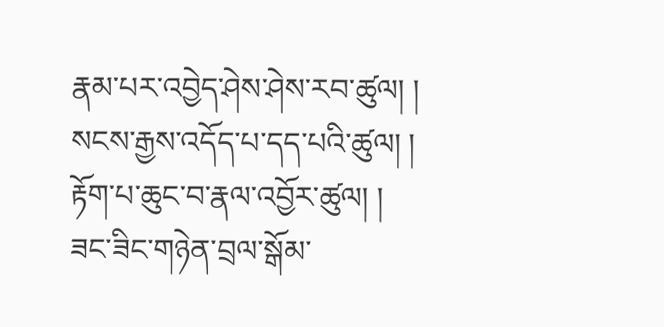རྣམ་པར་འབྱེད་ཤེས་ཤེས་རབ་ཚུལ། །
སངས་རྒྱས་འདོད་པ་དད་པའི་ཚུལ། །
རྟོག་པ་ཆུང་བ་རྣལ་འབྱོར་ཚུལ། །
ཟང་ཟིང་གཉེན་བྲལ་སྒོམ་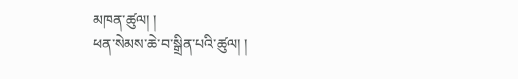མཁན་ཚུལ། །
ཕན་སེམས་ཆེ་བ་སྒྲིན་པའི་ཚུལ། །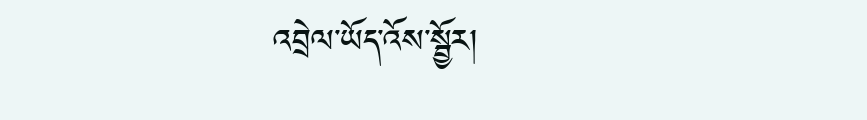འབྲེལ་ཡོད་འོས་སྦྱོར།